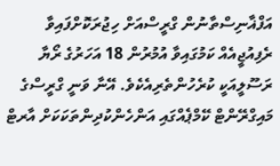އަފްޣާނިސްތާނުން ގްރީސްއަށް ހިޖުރަކޮށްފައިވާ ރެފިއުޖީއެއް ކަމުގައިވާ އުމުރުން 18 އަހަރުގެ ރޯޔާ ރަސޫލީއަކީ ކުރެހުންތެރިއެކެވެ. އޭނާ ވަނީ ގްރީސްގެ މައިގްރޭންޓް ކޭމްޕެއްގައި އަންހެންކުދިންތަކަކަށް އާރޓް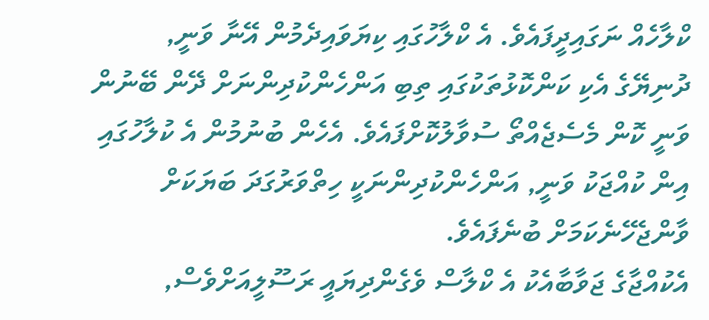ކްލާހެއް ނަގައިދީފައެވެ. އެ ކްލާހުގައި ކިޔަވައިދެމުން އޭނާ ވަނީ, ދުނިޔޭގެ އެކި ކަންކޮޅުތަކުގައި ތިބި އަންހެންކުދިންނަށް ދޭން ބޭނުން ވަނީ ކޮން މެސެޖެއްތޯ ސުވާލުކޮށްފައެވެ. އެހެން ބުނުމުން އެ ކުލާހުގައި އިން ކުއްޖަކު ވަނީ, އަންހެންކުދިންނަކީ ހިތްވަރުގަދަ ބަޔަކަށް ވާންޖެހޭނެކަމަށް ބުނެފައެވެ.
އެކުއްޖާގެ ޖަވާބާއެކު އެ ކްލާސް ވެގެންދިޔައީ ރަސޫލީއަށްވެސް,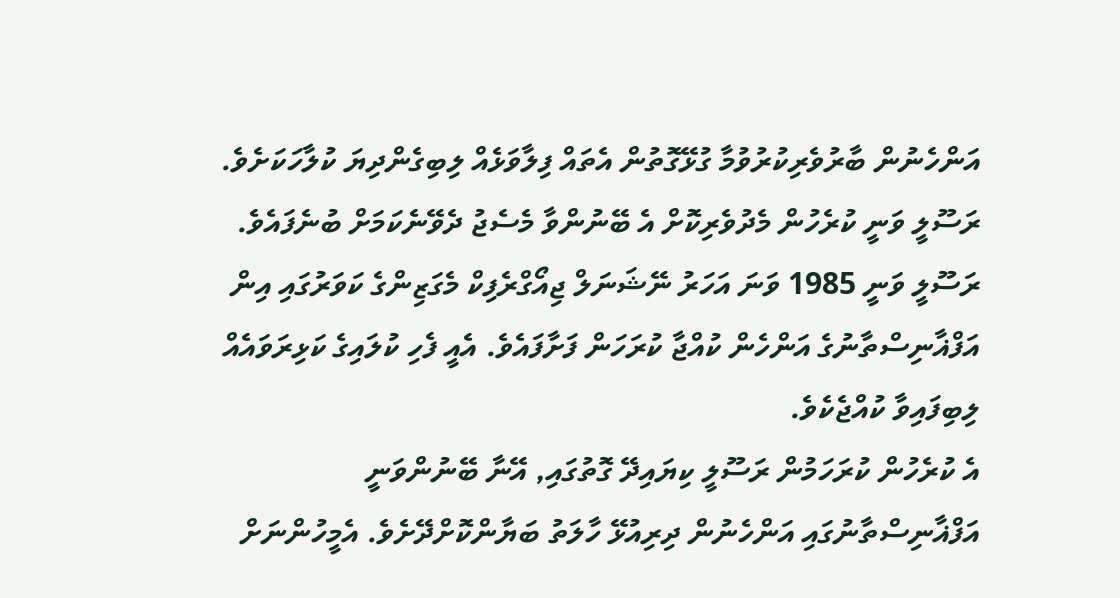އަންހެނުން ބާރުވެރިކުރުވުމާ ގުޅޭގޮތުން އެތައް ފިލާވަޅެއް ލިބިގެންދިޔަ ކުލާހަކަށެވެ. ރަސޫލީ ވަނީ ކުރެހުން މެދުވެރިކޮށް އެ ބޭނުންވާ މެސެޖު ދެވޭނެކަމަށް ބުނެފައެވެ. ރަސޫލީ ވަނީ 1985 ވަނަ އަހަރު ނޭޝަނަލް ޖިއޯގްރެފިކް މެގަޒިންގެ ކަވަރުގައި އިން އަފްޣާނިސްތާނުގެ އަންހެން ކުއްޖާ ކުރަހަން ފަށާފައެވެ. އެއީ ފެހި ކުލައިގެ ކަޅިރަވައެއް ލިބިފައިވާ ކުއްޖެކެވެ.
އެ ކުރެހުން ކުރަހަމުން ރަސޫލީ ކިޔައިދޭ ގޮތުގައި, އޭނާ ބޭނުންވަނީ އަފްޣާނިސްތާނުގައި އަންހެނުން ދިރިއުޅޭ ހާލަތު ބަޔާންކޮށްދޭށެވެ. އެމީހުންނަށް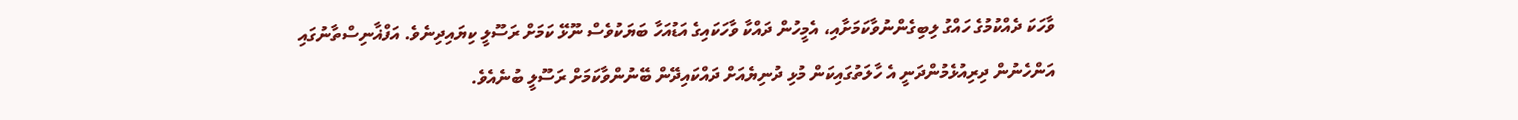ވާހަކަ ދެއްކުމުގެ ހައްގު ލިބިގެންނުވާކަމަށާއި، އެމީހުން ދައްކާ ވާހަކައިގެ އަޑުއަހާ ބަޔަކުވެސް ނޫޅޭ ކަމަށް ރަސޫލީ ކިޔައިދިނެވެ. އަފްޣާނިސްތާނުގައި އަންހެނުން ދިރިއުޅެމުންދަނީ އެ ހާލަތުގައިކަން މުޅި ދުނިޔެއަށް ދައްކައިދޭން ބޭނުންވާކަމަށް ރަސޫލީ ބުނެއެވެ.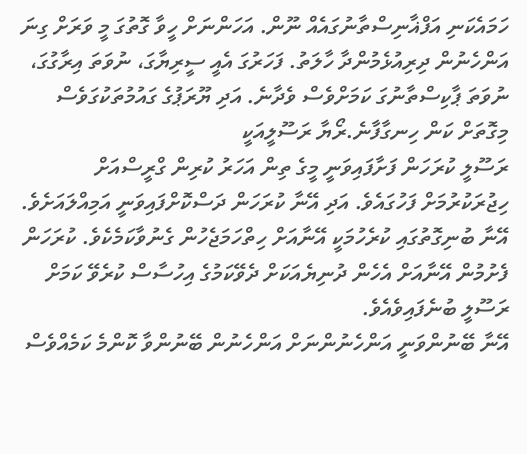ހަމައެކަނި އަފްޣާނިސްތާނުގައެއް ނޫން. އަހަންނަށް ހީވާ ގޮތުގަ މީ ވަރަށް ގިނަ އަންހެނުން ދިރިއުޅެމުންދާ ހާލަތު. ފަހަރުގަ އެއީ ސީރިޔާގަ، ނުވަތަ އިރާގުގަ، ނުވަތަ ޕާކިސްތާނުގަ ކަމަށްވެސް ވެދާނެ. އަދި ޔޫރަޕުގެ ގައުމުތަކުގަވެސް މިގޮތަށް ކަން ހިނގާފާނެ.ރޯޔާ ރަސޫލީއަކީ
ރަސޫލީ ކުރަހަން ފަށާފައިވަނީ މީގެ ތިން އަހަރު ކުރިން ގްރީސްއަށް ހިޖުރަކުރުމަށް ފަހުގައެވެ. އަދި އޭނާ ކުރަހަން ދަސްކޮށްފައިވަނީ އަމިއްލައަށެވެ. އޭނާ ބުނިގޮތުގައި ކުރެހުމަކީ އޭނާއަށް ހިތްހަމަޖެހުން ގެނުވާކަމެކެވެ. ކުރަހަން ފެށުމުން އޭނާއަށް އެހެން ދުނިޔެއަކަށް ދެވޭކަމުގެ އިހުސާސް ކުރެވޭ ކަމަށް ރަސޫލީ ބުނެފައިވެއެވެ.
އޭނާ ބޭނުންވަނީ އަންހެނުންނަށް އަންހެނުން ބޭނުންވާ ކޮންމެ ކަމެއްވެސް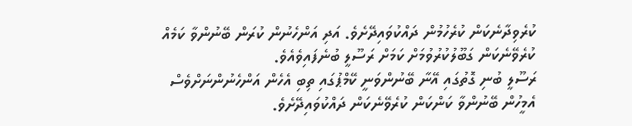ކުރެވިދާނެކަން ކުރެހުމުން ދައްކުވައިދޭށެވެ. އަދި އަންހެނުން ކުރަން ބޭނުންވާ ކަމެއް ކުރެވޭނެކަން ގަބޫލުކުރުވުމަށް ކަމަށް ރަސޫލީ ބުނެފައިވެއެވެ.
ރަސޫލީ ބުނި ގޮތުގައި އޭނާ ބޭނުންވަނީ ކޭމްޕުގައި ތިބި އެހެން އަންހެނުންނަށްވެސް އެމީހުން ބޭނުންވާ ކަންކަން ކުރެވޭނެކަން ދައްކުވައިދޭށެވެ.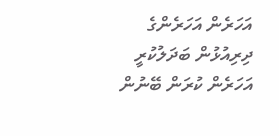އަހަރެން އަހަރެންގެ ދިރިއުޅުން ބަދަލުކުރީ އަހަރެން ކުރަން ބޭނުން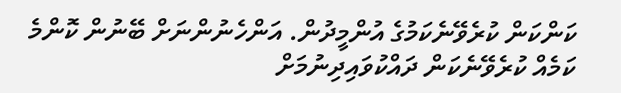ކަންކަން ކުރެވޭނެކަމުގެ އުންމީދުން. އަންހެނުންނަށް ބޭނުން ކޮންމެ ކަމެއް ކުރެވޭނެކަން ދައްކުވައިދިނުމަށް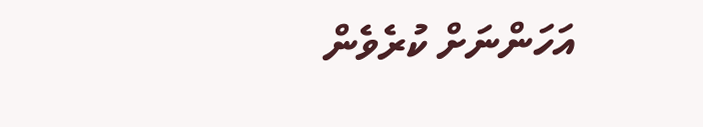އަހަންނަށް ކުރެވެން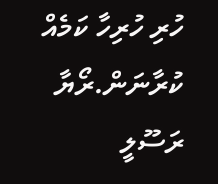ހުރި ހުރިހާ ކަމެއް ކުރާނަން.ރޯޔާ ރަސޫލީ